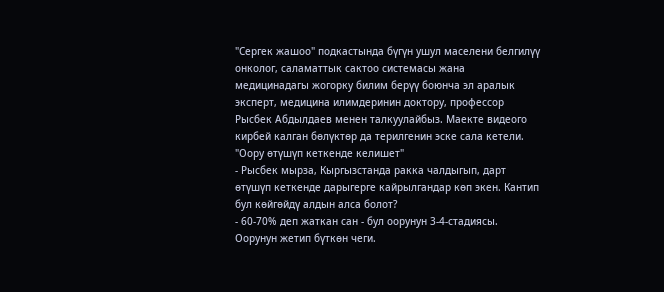"Сергек жашоо" подкастында бүгүн ушул маселени белгилүү онколог, саламаттык сактоо системасы жана медицинадагы жогорку билим берүү боюнча эл аралык эксперт, медицина илимдеринин доктору, профессор Рысбек Абдылдаев менен талкуулайбыз. Маекте видеого кирбей калган бөлүктөр да терилгенин эске сала кетели.
"Оору өтүшүп кеткенде келишет"
- Рысбек мырза, Кыргызстанда ракка чалдыгып, дарт өтүшүп кеткенде дарыгерге кайрылгандар көп экен. Кантип бул көйгөйдү алдын алса болот?
- 60-70% деп жаткан сан - бул оорунун 3-4-стадиясы. Оорунун жетип бүткөн чеги.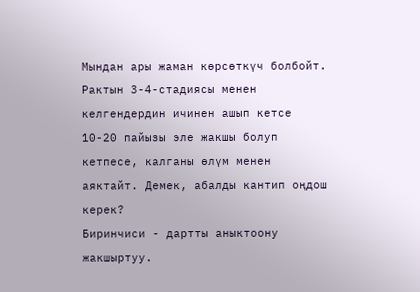Мындан ары жаман көрсөткүч болбойт. Рактын 3-4-стадиясы менен келгендердин ичинен ашып кетсе 10-20 пайызы эле жакшы болуп кетпесе, калганы өлүм менен аяктайт. Демек, абалды кантип оңдош керек?
Биринчиси - дартты аныктоону жакшыртуу.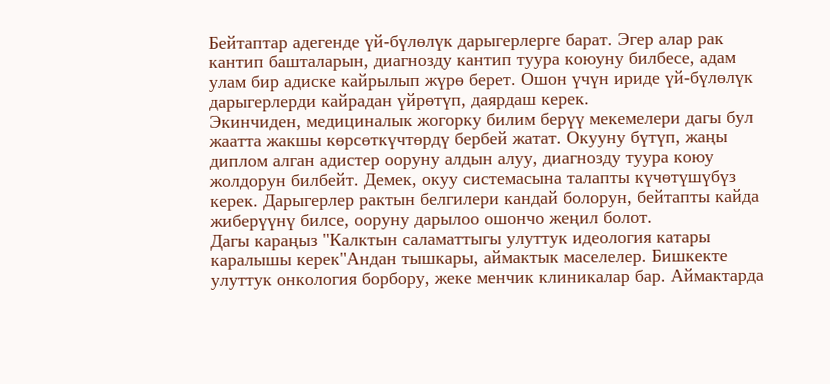Бейтаптар адегенде үй-бүлөлүк дарыгерлерге барат. Эгер алар рак кантип башталарын, диагнозду кантип туура коюуну билбесе, адам улам бир адиске кайрылып жүрө берет. Ошон үчүн ириде үй-бүлөлүк дарыгерлерди кайрадан үйрөтүп, даярдаш керек.
Экинчиден, медициналык жогорку билим берүү мекемелери дагы бул жаатта жакшы көрсөткүчтөрдү бербей жатат. Окууну бүтүп, жаңы диплом алган адистер ооруну алдын алуу, диагнозду туура коюу жолдорун билбейт. Демек, окуу системасына талапты күчөтүшүбүз керек. Дарыгерлер рактын белгилери кандай болорун, бейтапты кайда жиберүүнү билсе, ооруну дарылоо ошончо жеңил болот.
Дагы караңыз "Калктын саламаттыгы улуттук идеология катары каралышы керек"Андан тышкары, аймактык маселелер. Бишкекте улуттук онкология борбору, жеке менчик клиникалар бар. Аймактарда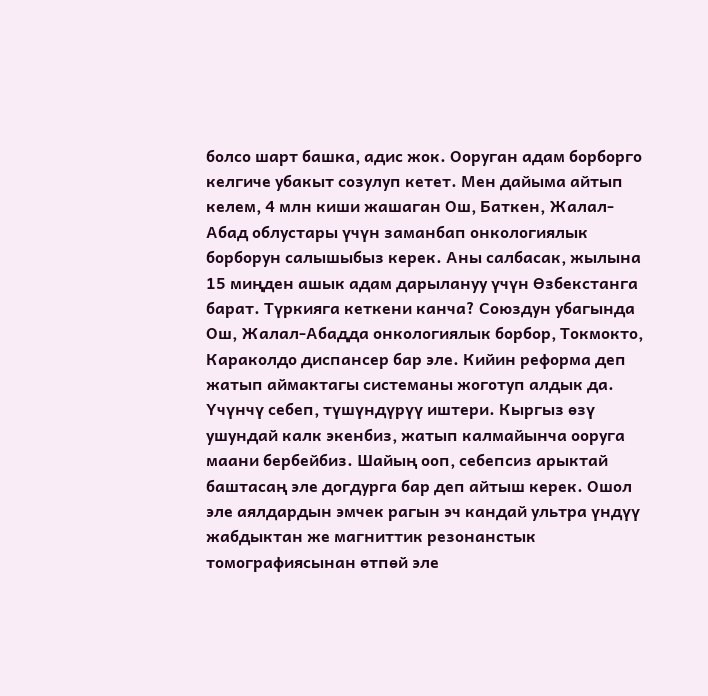болсо шарт башка, адис жок. Ооруган адам борборго келгиче убакыт созулуп кетет. Мен дайыма айтып келем, 4 млн киши жашаган Ош, Баткен, Жалал-Абад облустары үчүн заманбап онкологиялык борборун салышыбыз керек. Аны салбасак, жылына 15 миңден ашык адам дарылануу үчүн Өзбекстанга барат. Түркияга кеткени канча? Союздун убагында Ош, Жалал-Абадда онкологиялык борбор, Токмокто, Караколдо диспансер бар эле. Кийин реформа деп жатып аймактагы системаны жоготуп алдык да.
Үчүнчү себеп, түшүндүрүү иштери. Кыргыз өзү ушундай калк экенбиз, жатып калмайынча ооруга маани бербейбиз. Шайың ооп, себепсиз арыктай баштасаң эле догдурга бар деп айтыш керек. Ошол эле аялдардын эмчек рагын эч кандай ультра үндүү жабдыктан же магниттик резонанстык томографиясынан өтпөй эле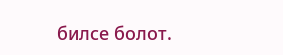билсе болот.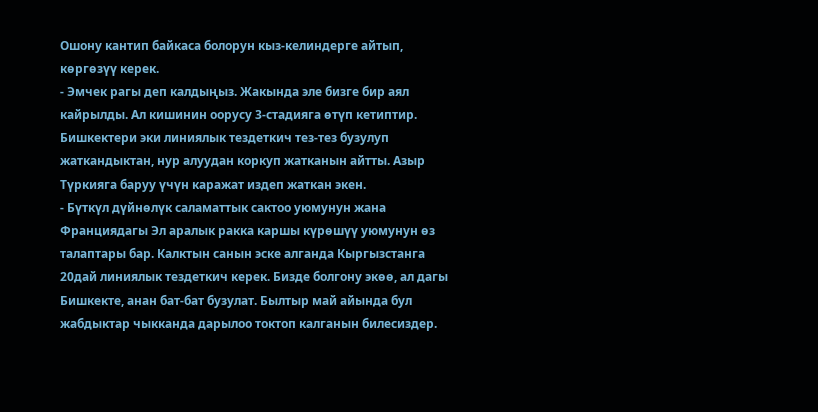Ошону кантип байкаса болорун кыз-келиндерге айтып, көргөзүү керек.
- Эмчек рагы деп калдыңыз. Жакында эле бизге бир аял кайрылды. Ал кишинин оорусу 3-стадияга өтүп кетиптир. Бишкектери эки линиялык тездеткич тез-тез бузулуп жаткандыктан, нур алуудан коркуп жатканын айтты. Азыр Түркияга баруу үчүн каражат издеп жаткан экен.
- Бүткүл дүйнөлүк саламаттык сактоо уюмунун жана Франциядагы Эл аралык ракка каршы күрөшүү уюмунун өз талаптары бар. Калктын санын эске алганда Кыргызстанга 20дай линиялык тездеткич керек. Бизде болгону экөө, ал дагы Бишкекте, анан бат-бат бузулат. Былтыр май айында бул жабдыктар чыкканда дарылоо токтоп калганын билесиздер.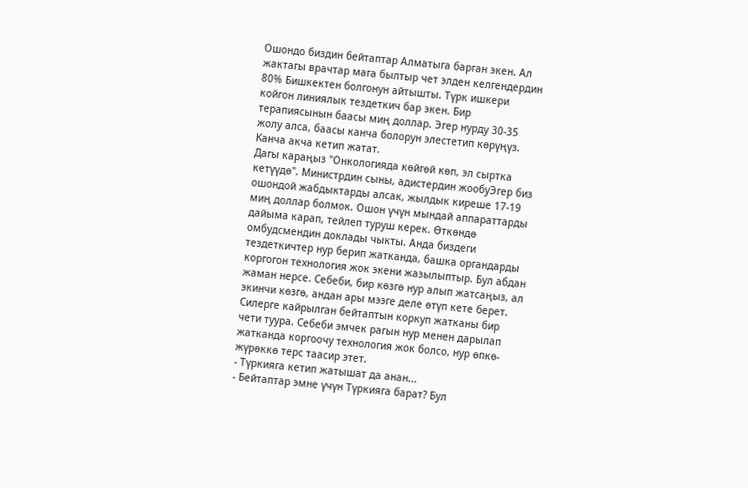Ошондо биздин бейтаптар Алматыга барган экен. Ал жактагы врачтар мага былтыр чет элден келгендердин 80% Бишкектен болгонун айтышты. Түрк ишкери койгон линиялык тездеткич бар экен. Бир терапиясынын баасы миң доллар. Эгер нурду 30-35 жолу алса, баасы канча болорун элестетип көрүңүз. Канча акча кетип жатат.
Дагы караңыз "Онкологияда көйгөй көп, эл сыртка кетүүдө". Министрдин сыны, адистердин жообуЭгер биз ошондой жабдыктарды алсак, жылдык киреше 17-19 миң доллар болмок. Ошон үчүн мындай аппараттарды дайыма карап, тейлеп туруш керек. Өткөндө омбудсмендин доклады чыкты. Анда биздеги тездеткичтер нур берип жатканда, башка органдарды коргогон технология жок экени жазылыптыр. Бул абдан жаман нерсе. Себеби, бир көзгө нур алып жатсаңыз, ал экинчи көзгө, андан ары мээге деле өтүп кете берет. Силерге кайрылган бейтаптын коркуп жатканы бир чети туура. Себеби эмчек рагын нур менен дарылап жатканда коргоочу технология жок болсо, нур өпкө-жүрөккө терс таасир этет.
- Түркияга кетип жатышат да анан...
- Бейтаптар эмне үчүн Түркияга барат? Бул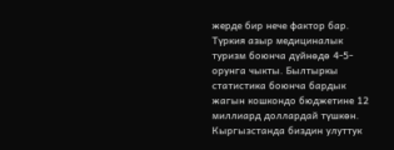жерде бир нече фактор бар. Түркия азыр медициналык туризм боюнча дүйнөдө 4-5-орунга чыкты. Былтыркы статистика боюнча бардык жагын кошкондо бюджетине 12 миллиард доллардай түшкөн. Кыргызстанда биздин улуттук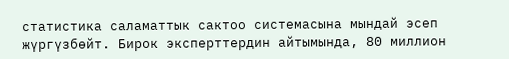статистика саламаттык сактоо системасына мындай эсеп жүргүзбөйт. Бирок эксперттердин айтымында, 80 миллион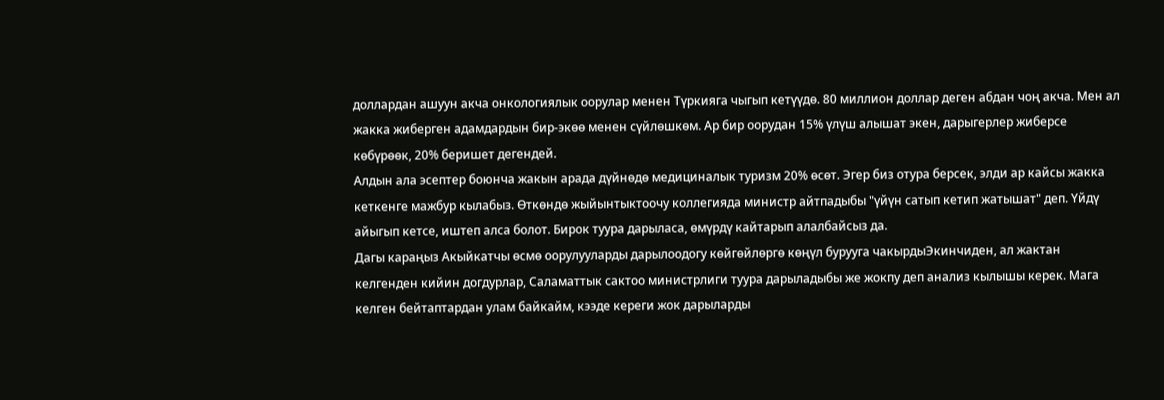доллардан ашуун акча онкологиялык оорулар менен Түркияга чыгып кетүүдө. 80 миллион доллар деген абдан чоң акча. Мен ал жакка жиберген адамдардын бир-экөө менен сүйлөшкөм. Ар бир оорудан 15% үлүш алышат экен, дарыгерлер жиберсе көбүрөөк, 20% беришет дегендей.
Алдын ала эсептер боюнча жакын арада дүйнөдө медициналык туризм 20% өсөт. Эгер биз отура берсек, элди ар кайсы жакка кеткенге мажбур кылабыз. Өткөндө жыйынтыктоочу коллегияда министр айтпадыбы "үйүн сатып кетип жатышат" деп. Үйдү айыгып кетсе, иштеп алса болот. Бирок туура дарыласа, өмүрдү кайтарып алалбайсыз да.
Дагы караңыз Акыйкатчы өсмө оорулууларды дарылоодогу көйгөйлөргө көңүл бурууга чакырдыЭкинчиден, ал жактан келгенден кийин догдурлар, Саламаттык сактоо министрлиги туура дарыладыбы же жокпу деп анализ кылышы керек. Мага келген бейтаптардан улам байкайм, кээде кереги жок дарыларды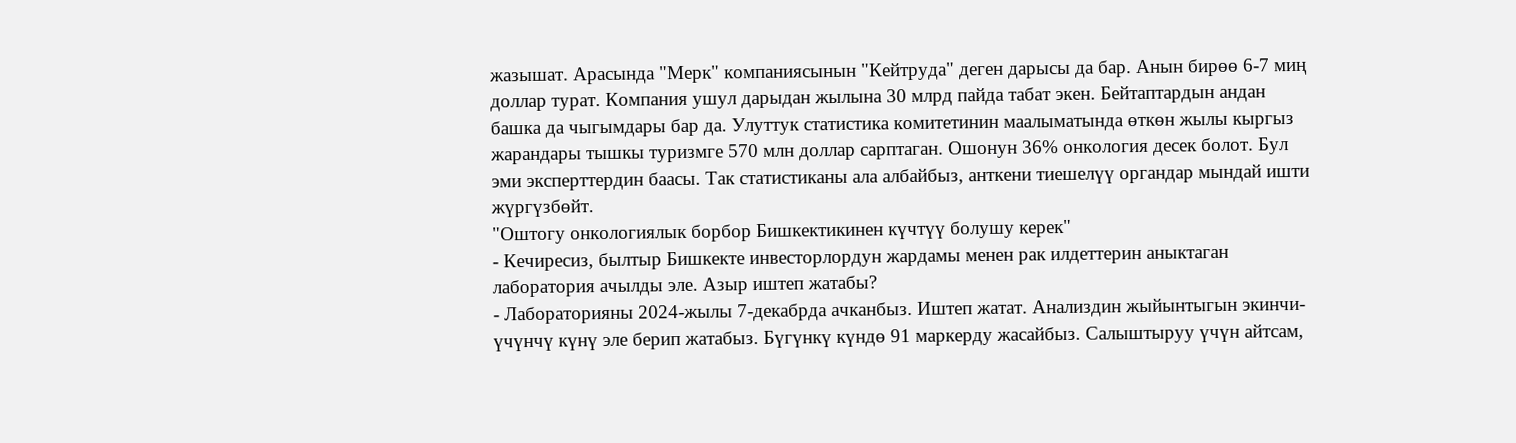жазышат. Арасында "Мерк" компаниясынын "Кейтруда" деген дарысы да бар. Анын бирөө 6-7 миң доллар турат. Компания ушул дарыдан жылына 30 млрд пайда табат экен. Бейтаптардын андан башка да чыгымдары бар да. Улуттук статистика комитетинин маалыматында өткөн жылы кыргыз жарандары тышкы туризмге 570 млн доллар сарптаган. Ошонун 36% онкология десек болот. Бул эми эксперттердин баасы. Так статистиканы ала албайбыз, анткени тиешелүү органдар мындай ишти жүргүзбөйт.
"Оштогу онкологиялык борбор Бишкектикинен күчтүү болушу керек"
- Кечиресиз, былтыр Бишкекте инвесторлордун жардамы менен рак илдеттерин аныктаган лаборатория ачылды эле. Азыр иштеп жатабы?
- Лабораторияны 2024-жылы 7-декабрда ачканбыз. Иштеп жатат. Анализдин жыйынтыгын экинчи-үчүнчү күнү эле берип жатабыз. Бүгүнкү күндө 91 маркерду жасайбыз. Салыштыруу үчүн айтсам,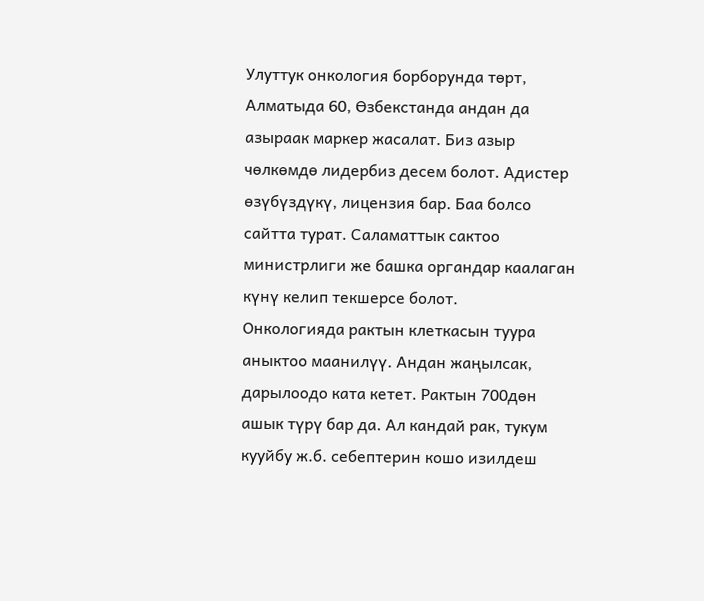Улуттук онкология борборунда төрт, Алматыда 60, Өзбекстанда андан да азыраак маркер жасалат. Биз азыр чөлкөмдө лидербиз десем болот. Адистер өзүбүздүкү, лицензия бар. Баа болсо сайтта турат. Саламаттык сактоо министрлиги же башка органдар каалаган күнү келип текшерсе болот.
Онкологияда рактын клеткасын туура аныктоо маанилүү. Андан жаңылсак, дарылоодо ката кетет. Рактын 700дөн ашык түрү бар да. Ал кандай рак, тукум кууйбу ж.б. себептерин кошо изилдеш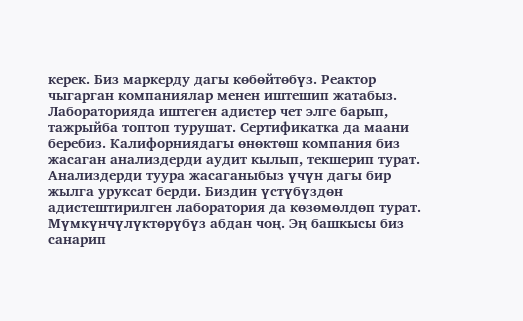керек. Биз маркерду дагы көбөйтөбүз. Реактор чыгарган компаниялар менен иштешип жатабыз. Лабораторияда иштеген адистер чет элге барып, тажрыйба топтоп турушат. Сертификатка да маани беребиз. Калифорниядагы өнөктөш компания биз жасаган анализдерди аудит кылып, текшерип турат. Анализдерди туура жасаганыбыз үчүн дагы бир жылга уруксат берди. Биздин үстүбүздөн адистештирилген лаборатория да көзөмөлдөп турат. Мүмкүнчүлүктөрүбүз абдан чоң. Эң башкысы биз санарип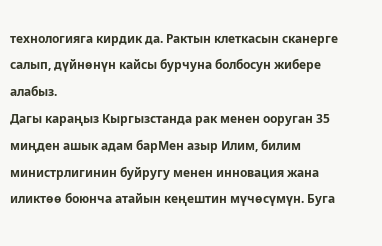технологияга кирдик да. Рактын клеткасын сканерге салып, дүйнөнүн кайсы бурчуна болбосун жибере алабыз.
Дагы караңыз Кыргызстанда рак менен ооруган 35 миңден ашык адам барМен азыр Илим, билим министрлигинин буйругу менен инновация жана иликтөө боюнча атайын кеңештин мүчөсүмүн. Буга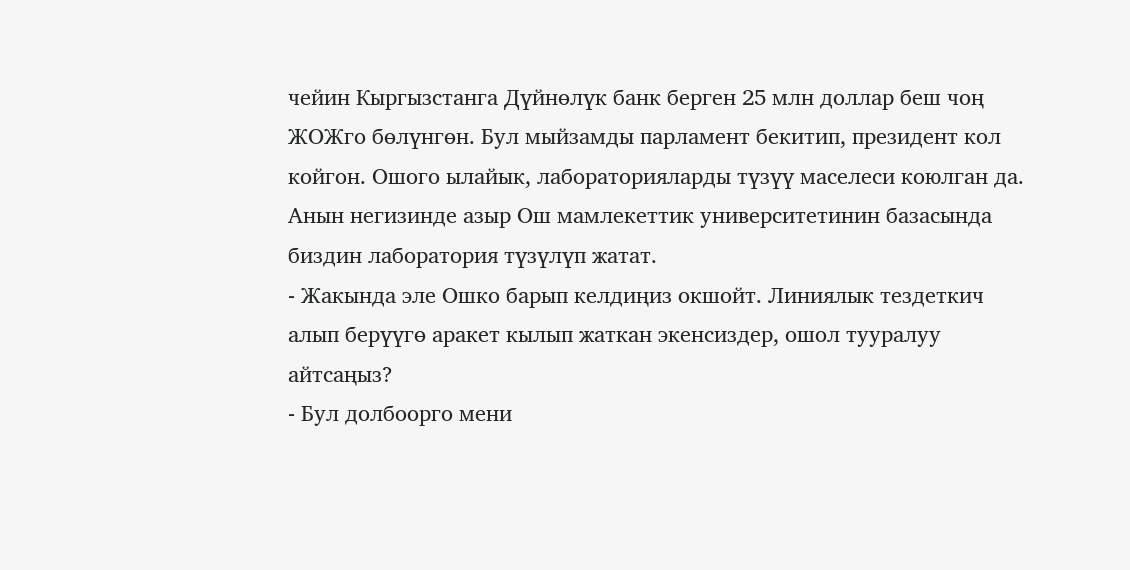чейин Кыргызстанга Дүйнөлүк банк берген 25 млн доллар беш чоң ЖОЖго бөлүнгөн. Бул мыйзамды парламент бекитип, президент кол койгон. Ошого ылайык, лабораторияларды түзүү маселеси коюлган да. Анын негизинде азыр Ош мамлекеттик университетинин базасында биздин лаборатория түзүлүп жатат.
- Жакында эле Ошко барып келдиңиз окшойт. Линиялык тездеткич алып берүүгө аракет кылып жаткан экенсиздер, ошол тууралуу айтсаңыз?
- Бул долбоорго мени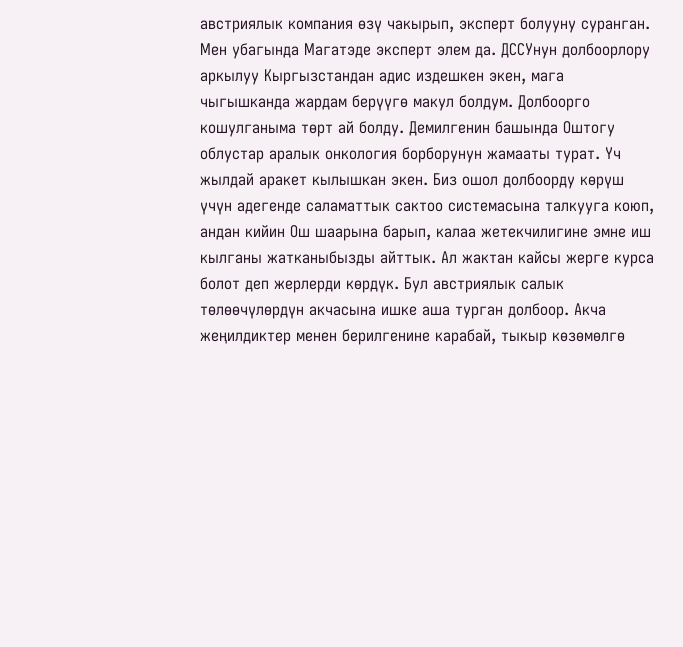австриялык компания өзү чакырып, эксперт болууну суранган. Мен убагында Магатэде эксперт элем да. ДССУнун долбоорлору аркылуу Кыргызстандан адис издешкен экен, мага чыгышканда жардам берүүгө макул болдум. Долбоорго кошулганыма төрт ай болду. Демилгенин башында Оштогу облустар аралык онкология борборунун жамааты турат. Үч жылдай аракет кылышкан экен. Биз ошол долбоорду көрүш үчүн адегенде саламаттык сактоо системасына талкууга коюп, андан кийин Ош шаарына барып, калаа жетекчилигине эмне иш кылганы жатканыбызды айттык. Ал жактан кайсы жерге курса болот деп жерлерди көрдүк. Бул австриялык салык төлөөчүлөрдүн акчасына ишке аша турган долбоор. Акча жеңилдиктер менен берилгенине карабай, тыкыр көзөмөлгө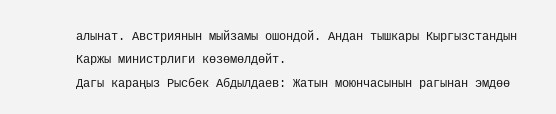алынат. Австриянын мыйзамы ошондой. Андан тышкары Кыргызстандын Каржы министрлиги көзөмөлдөйт.
Дагы караңыз Рысбек Абдылдаев: Жатын моюнчасынын рагынан эмдөө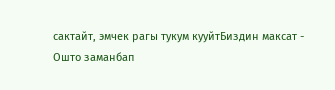сактайт, эмчек рагы тукум кууйтБиздин максат - Ошто заманбап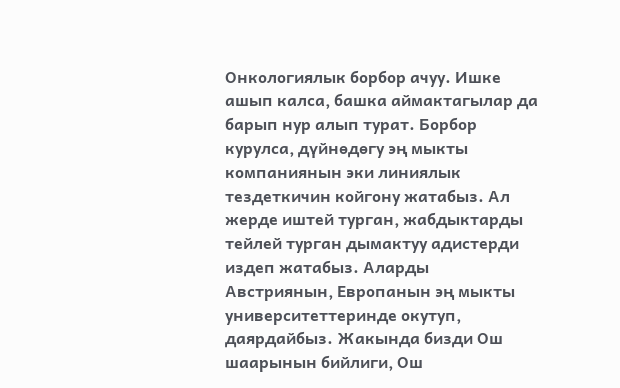Онкологиялык борбор ачуу. Ишке ашып калса, башка аймактагылар да барып нур алып турат. Борбор курулса, дүйнөдөгу эң мыкты компаниянын эки линиялык тездеткичин койгону жатабыз. Ал жерде иштей турган, жабдыктарды тейлей турган дымактуу адистерди издеп жатабыз. Аларды Австриянын, Европанын эң мыкты университеттеринде окутуп, даярдайбыз. Жакында бизди Ош шаарынын бийлиги, Ош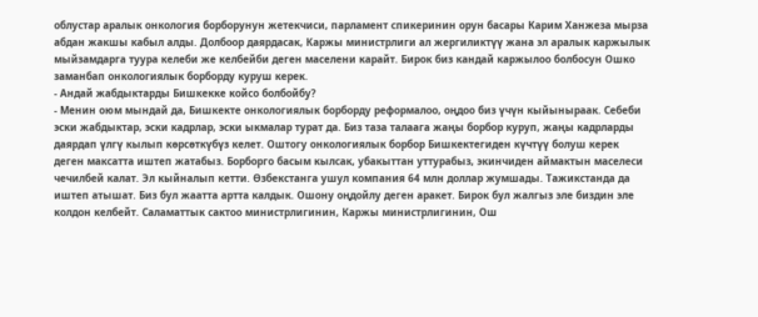облустар аралык онкология борборунун жетекчиси, парламент спикеринин орун басары Карим Ханжеза мырза абдан жакшы кабыл алды. Долбоор даярдасак, Каржы министрлиги ал жергиликтүү жана эл аралык каржылык мыйзамдарга туура келеби же келбейби деген маселени карайт. Бирок биз кандай каржылоо болбосун Ошко заманбап онкологиялык борборду куруш керек.
- Андай жабдыктарды Бишкекке койсо болбойбу?
- Менин оюм мындай да, Бишкекте онкологиялык борборду реформалоо, оңдоо биз үчүн кыйыныраак. Себеби эски жабдыктар, эски кадрлар, эски ыкмалар турат да. Биз таза талаага жаңы борбор куруп, жаңы кадрларды даярдап үлгү кылып көрсөткүбүз келет. Оштогу онкологиялык борбор Бишкектегиден күчтүү болуш керек деген максатта иштеп жатабыз. Борборго басым кылсак, убакыттан уттурабыз, экинчиден аймактын маселеси чечилбей калат. Эл кыйналып кетти. Өзбекстанга ушул компания 64 млн доллар жумшады. Тажикстанда да иштеп атышат. Биз бул жаатта артта калдык. Ошону оңдойлу деген аракет. Бирок бул жалгыз эле биздин эле колдон келбейт. Саламаттык сактоо министрлигинин, Каржы министрлигинин, Ош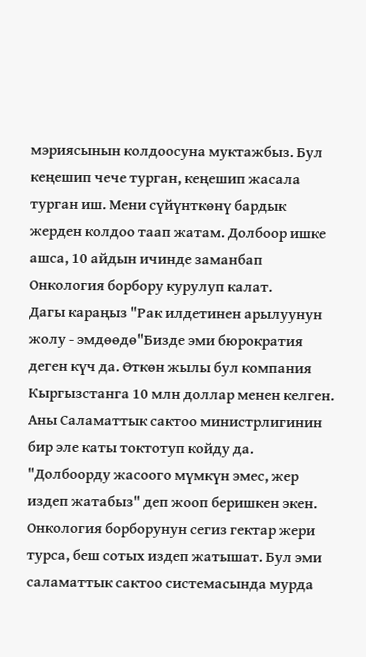мэриясынын колдоосуна муктажбыз. Бул кеңешип чече турган, кеңешип жасала турган иш. Мени сүйүнткөнү бардык жерден колдоо таап жатам. Долбоор ишке ашса, 10 айдын ичинде заманбап Онкология борбору курулуп калат.
Дагы караңыз "Рак илдетинен арылуунун жолу - эмдөөдө"Бизде эми бюрократия деген күч да. Өткөн жылы бул компания Кыргызстанга 10 млн доллар менен келген. Аны Саламаттык сактоо министрлигинин бир эле каты токтотуп койду да. "Долбоорду жасоого мүмкүн эмес, жер издеп жатабыз" деп жооп беришкен экен. Онкология борборунун сегиз гектар жери турса, беш сотых издеп жатышат. Бул эми саламаттык сактоо системасында мурда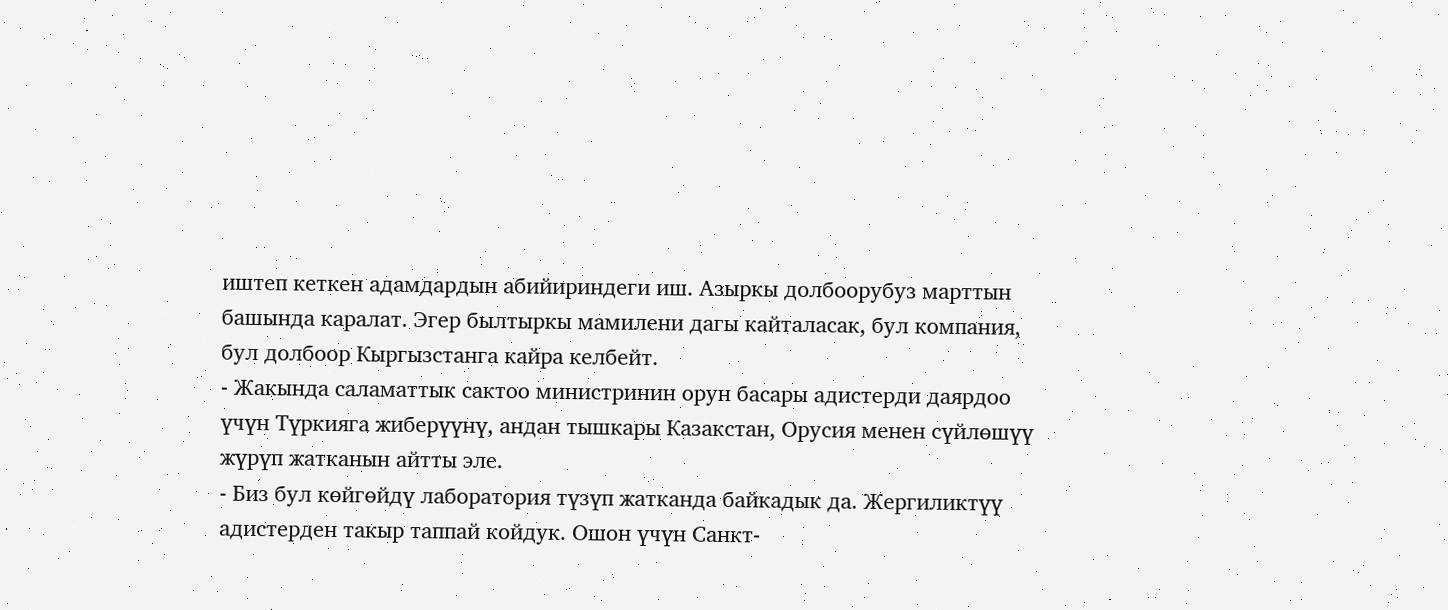иштеп кеткен адамдардын абийириндеги иш. Азыркы долбоорубуз марттын башында каралат. Эгер былтыркы мамилени дагы кайталасак, бул компания, бул долбоор Кыргызстанга кайра келбейт.
- Жакында саламаттык сактоо министринин орун басары адистерди даярдоо үчүн Түркияга жиберүүнү, андан тышкары Казакстан, Орусия менен сүйлөшүү жүрүп жатканын айтты эле.
- Биз бул көйгөйдү лаборатория түзүп жатканда байкадык да. Жергиликтүү адистерден такыр таппай койдук. Ошон үчүн Санкт-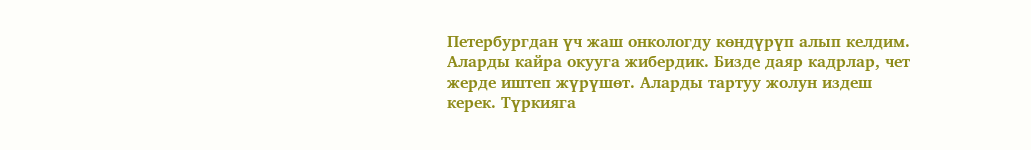Петербургдан үч жаш онкологду көндүрүп алып келдим. Аларды кайра окууга жибердик. Бизде даяр кадрлар, чет жерде иштеп жүрүшөт. Аларды тартуу жолун издеш керек. Түркияга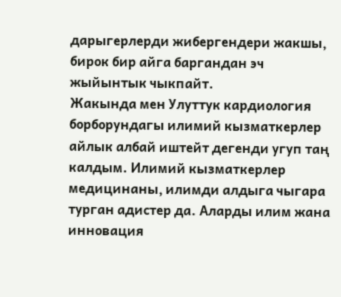дарыгерлерди жибергендери жакшы, бирок бир айга баргандан эч жыйынтык чыкпайт.
Жакында мен Улуттук кардиология борборундагы илимий кызматкерлер айлык албай иштейт дегенди угуп таң калдым. Илимий кызматкерлер медицинаны, илимди алдыга чыгара турган адистер да. Аларды илим жана инновация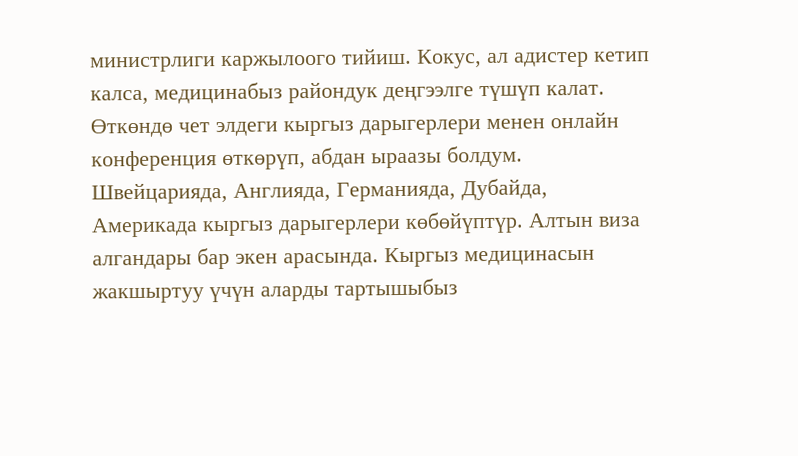министрлиги каржылоого тийиш. Кокус, ал адистер кетип калса, медицинабыз райондук деңгээлге түшүп калат.
Өткөндө чет элдеги кыргыз дарыгерлери менен онлайн конференция өткөрүп, абдан ыраазы болдум. Швейцарияда, Англияда, Германияда, Дубайда, Америкада кыргыз дарыгерлери көбөйүптүр. Алтын виза алгандары бар экен арасында. Кыргыз медицинасын жакшыртуу үчүн аларды тартышыбыз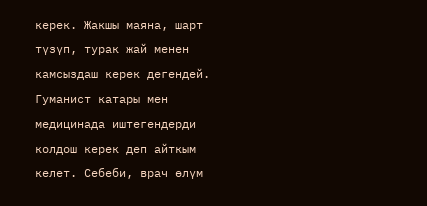керек. Жакшы маяна, шарт түзүп, турак жай менен камсыздаш керек дегендей. Гуманист катары мен медицинада иштегендерди колдош керек деп айткым келет. Себеби, врач өлүм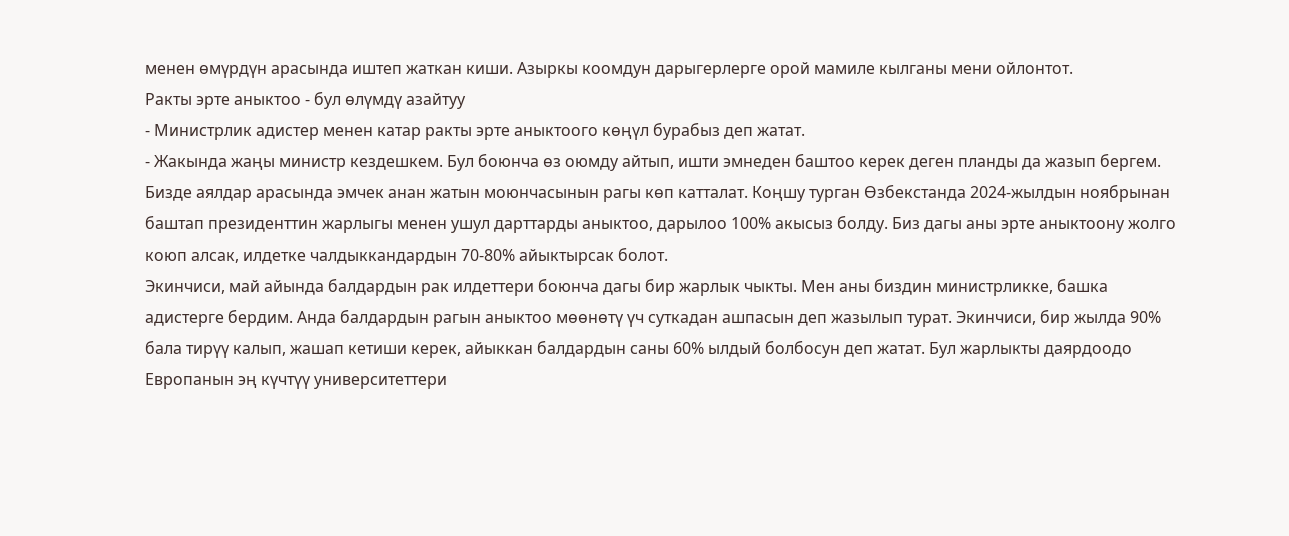менен өмүрдүн арасында иштеп жаткан киши. Азыркы коомдун дарыгерлерге орой мамиле кылганы мени ойлонтот.
Ракты эрте аныктоо - бул өлүмдү азайтуу
- Министрлик адистер менен катар ракты эрте аныктоого көңүл бурабыз деп жатат.
- Жакында жаңы министр кездешкем. Бул боюнча өз оюмду айтып, ишти эмнеден баштоо керек деген планды да жазып бергем. Бизде аялдар арасында эмчек анан жатын моюнчасынын рагы көп катталат. Коңшу турган Өзбекстанда 2024-жылдын ноябрынан баштап президенттин жарлыгы менен ушул дарттарды аныктоо, дарылоо 100% акысыз болду. Биз дагы аны эрте аныктоону жолго коюп алсак, илдетке чалдыккандардын 70-80% айыктырсак болот.
Экинчиси, май айында балдардын рак илдеттери боюнча дагы бир жарлык чыкты. Мен аны биздин министрликке, башка адистерге бердим. Анда балдардын рагын аныктоо мөөнөтү үч суткадан ашпасын деп жазылып турат. Экинчиси, бир жылда 90% бала тирүү калып, жашап кетиши керек, айыккан балдардын саны 60% ылдый болбосун деп жатат. Бул жарлыкты даярдоодо Европанын эң күчтүү университеттери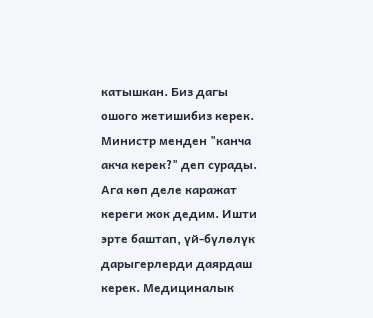катышкан. Биз дагы ошого жетишибиз керек.
Министр менден "канча акча керек?" деп сурады. Ага көп деле каражат кереги жок дедим. Ишти эрте баштап, үй-бүлөлүк дарыгерлерди даярдаш керек. Медициналык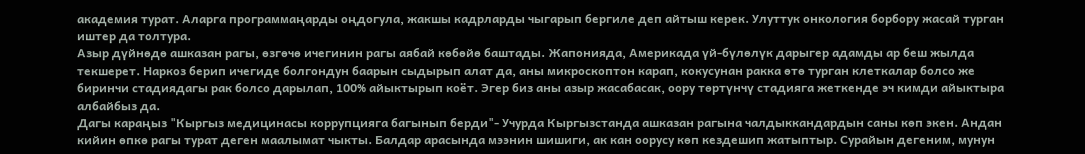академия турат. Аларга программаңарды оңдогула, жакшы кадрларды чыгарып бергиле деп айтыш керек. Улуттук онкология борбору жасай турган иштер да толтура.
Азыр дүйнөдө ашказан рагы, өзгөчө ичегинин рагы аябай көбөйө баштады. Жапонияда, Америкада үй-бүлөлүк дарыгер адамды ар беш жылда текшерет. Наркоз берип ичегиде болгондун баарын сыдырып алат да, аны микроскоптон карап, кокусунан ракка өтө турган клеткалар болсо же биринчи стадиядагы рак болсо дарылап, 100% айыктырып коёт. Эгер биз аны азыр жасабасак, оору төртүнчү стадияга жеткенде эч кимди айыктыра албайбыз да.
Дагы караңыз "Кыргыз медицинасы коррупцияга багынып берди"- Учурда Кыргызстанда ашказан рагына чалдыккандардын саны көп экен. Андан кийин өпкө рагы турат деген маалымат чыкты. Балдар арасында мээнин шишиги, ак кан оорусу көп кездешип жатыптыр. Сурайын дегеним, мунун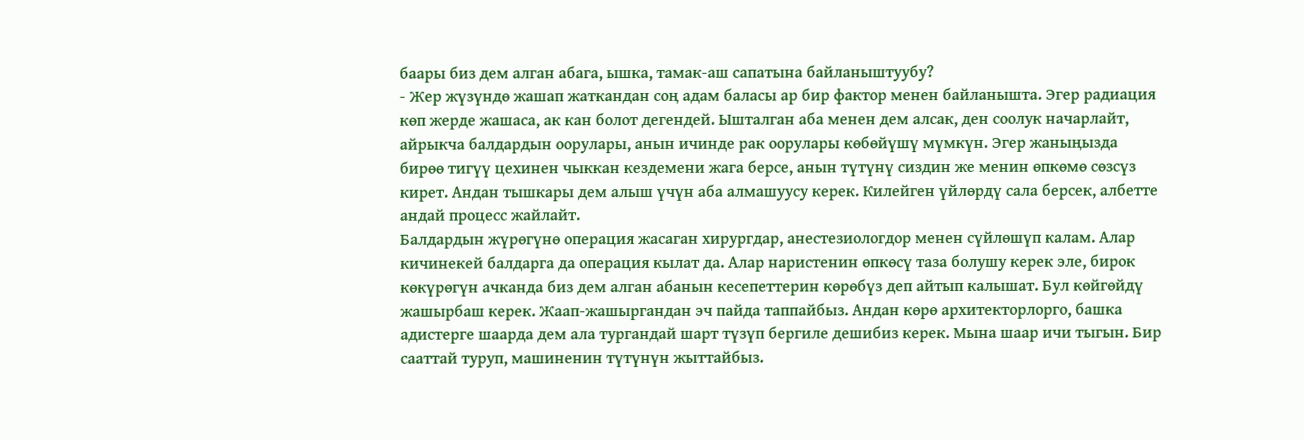баары биз дем алган абага, ышка, тамак-аш сапатына байланыштуубу?
- Жер жүзүндө жашап жаткандан соң адам баласы ар бир фактор менен байланышта. Эгер радиация көп жерде жашаса, ак кан болот дегендей. Ышталган аба менен дем алсак, ден соолук начарлайт, айрыкча балдардын оорулары, анын ичинде рак оорулары көбөйүшү мүмкүн. Эгер жаныңызда бирөө тигүү цехинен чыккан кездемени жага берсе, анын түтүнү сиздин же менин өпкөмө сөзсүз кирет. Андан тышкары дем алыш үчүн аба алмашуусу керек. Килейген үйлөрдү сала берсек, албетте андай процесс жайлайт.
Балдардын жүрөгүнө операция жасаган хирургдар, анестезиологдор менен сүйлөшүп калам. Алар кичинекей балдарга да операция кылат да. Алар наристенин өпкөсү таза болушу керек эле, бирок көкүрөгүн ачканда биз дем алган абанын кесепеттерин көрөбүз деп айтып калышат. Бул көйгөйдү жашырбаш керек. Жаап-жашыргандан эч пайда таппайбыз. Андан көрө архитекторлорго, башка адистерге шаарда дем ала тургандай шарт түзүп бергиле дешибиз керек. Мына шаар ичи тыгын. Бир сааттай туруп, машиненин түтүнүн жыттайбыз.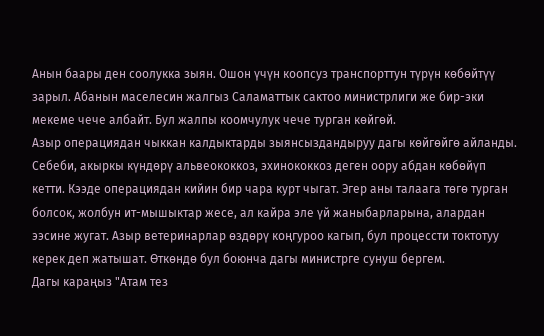Анын баары ден соолукка зыян. Ошон үчүн коопсуз транспорттун түрүн көбөйтүү зарыл. Абанын маселесин жалгыз Саламаттык сактоо министрлиги же бир-эки мекеме чече албайт. Бул жалпы коомчулук чече турган көйгөй.
Азыр операциядан чыккан калдыктарды зыянсыздандыруу дагы көйгөйгө айланды. Себеби, акыркы күндөрү альвеококкоз, эхинококкоз деген оору абдан көбөйүп кетти. Кээде операциядан кийин бир чара курт чыгат. Эгер аны талаага төгө турган болсок, жолбун ит-мышыктар жесе, ал кайра эле үй жаныбарларына, алардан ээсине жугат. Азыр ветеринарлар өздөрү коңгуроо кагып, бул процессти токтотуу керек деп жатышат. Өткөндө бул боюнча дагы министрге сунуш бергем.
Дагы караңыз "Атам тез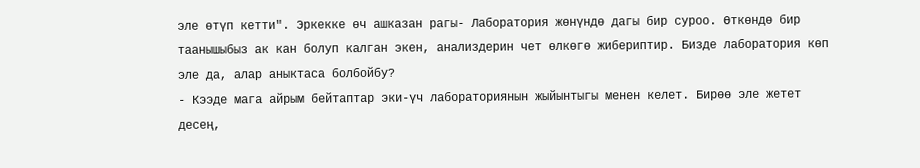эле өтүп кетти". Эркекке өч ашказан рагы- Лаборатория жөнүндө дагы бир суроо. Өткөндө бир таанышыбыз ак кан болуп калган экен, анализдерин чет өлкөгө жибериптир. Бизде лаборатория көп эле да, алар аныктаса болбойбу?
- Кээде мага айрым бейтаптар эки-үч лабораториянын жыйынтыгы менен келет. Бирөө эле жетет десең,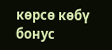көрсө көбү бонус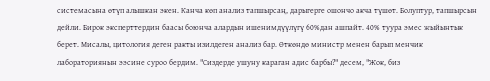системасына өтүп алышкан экен. Канча көп анализ тапшырсаң, дарыгерге ошончо акча түшөт. Болуптур, тапшырсын дейли. Бирок эксперттердин баасы боюнча алардын ишенимдүүлүгү 60%дан ашпайт. 40% туура эмес жыйынтык берет. Мисалы, цитология деген ракты изилдеген анализ бар. Өткөндө министр менен барып менчик лабораториянын ээсине суроо бердим. "Сиздерде ушуну караган адис барбы?" десем, "Жок, биз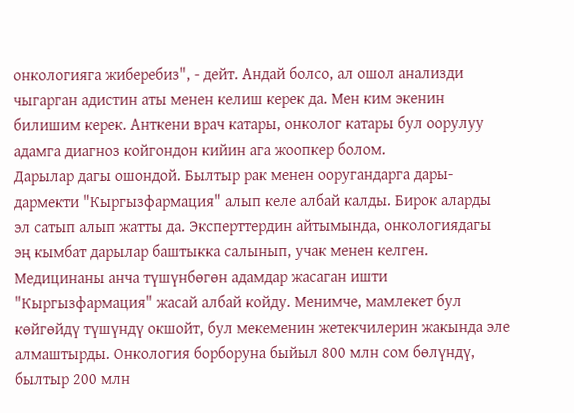онкологияга жиберебиз", - дейт. Андай болсо, ал ошол анализди чыгарган адистин аты менен келиш керек да. Мен ким экенин билишим керек. Анткени врач катары, онколог катары бул оорулуу адамга диагноз койгондон кийин ага жоопкер болом.
Дарылар дагы ошондой. Былтыр рак менен ооругандарга дары-дармекти "Кыргызфармация" алып келе албай калды. Бирок аларды эл сатып алып жатты да. Эксперттердин айтымында, онкологиядагы эң кымбат дарылар баштыкка салынып, учак менен келген. Медицинаны анча түшүнбөгөн адамдар жасаган ишти "Кыргызфармация" жасай албай койду. Менимче, мамлекет бул көйгөйдү түшүндү окшойт, бул мекеменин жетекчилерин жакында эле алмаштырды. Онкология борборуна быйыл 800 млн сом бөлүндү, былтыр 200 млн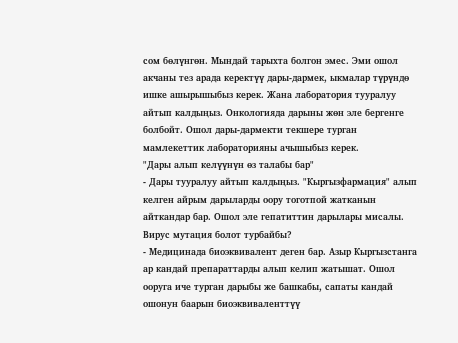сом бөлүнгөн. Мындай тарыхта болгон эмес. Эми ошол акчаны тез арада керектүү дары-дармек, ыкмалар түрүндө ишке ашырышыбыз керек. Жана лаборатория тууралуу айтып калдыңыз. Онкологияда дарыны жөн эле бергенге болбойт. Ошол дары-дармекти текшере турган мамлекеттик лабораторияны ачышыбыз керек.
"Дары алып келүүнүн өз талабы бар"
- Дары тууралуу айтып калдыңыз. "Кыргызфармация" алып келген айрым дарыларды оору тоготпой жатканын айткандар бар. Ошол эле гепатиттин дарылары мисалы. Вирус мутация болот турбайбы?
- Медицинада биоэквивалент деген бар. Азыр Кыргызстанга ар кандай препараттарды алып келип жатышат. Ошол ооруга иче турган дарыбы же башкабы, сапаты кандай ошонун баарын биоэквиваленттүү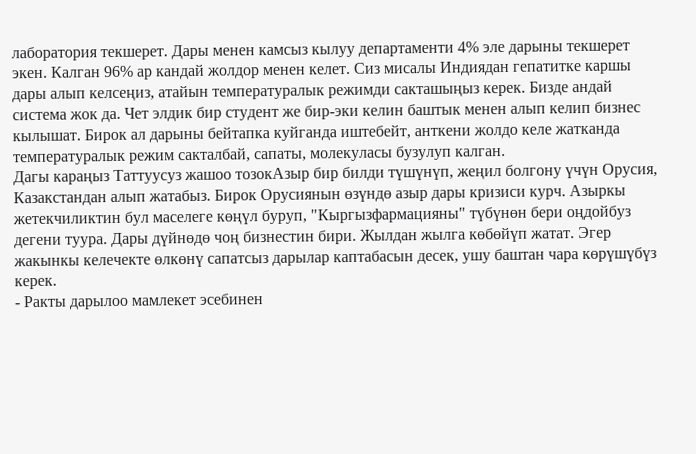лаборатория текшерет. Дары менен камсыз кылуу департаменти 4% эле дарыны текшерет экен. Калган 96% ар кандай жолдор менен келет. Сиз мисалы Индиядан гепатитке каршы дары алып келсеңиз, атайын температуралык режимди сакташыңыз керек. Бизде андай система жок да. Чет элдик бир студент же бир-эки келин баштык менен алып келип бизнес кылышат. Бирок ал дарыны бейтапка куйганда иштебейт, анткени жолдо келе жатканда температуралык режим сакталбай, сапаты, молекуласы бузулуп калган.
Дагы караңыз Таттуусуз жашоо тозокАзыр бир билди түшүнүп, жеңил болгону үчүн Орусия, Казакстандан алып жатабыз. Бирок Орусиянын өзүндө азыр дары кризиси курч. Азыркы жетекчиликтин бул маселеге көңүл буруп, "Кыргызфармацияны" түбүнөн бери оңдойбуз дегени туура. Дары дүйнөдө чоң бизнестин бири. Жылдан жылга көбөйүп жатат. Эгер жакынкы келечекте өлкөнү сапатсыз дарылар каптабасын десек, ушу баштан чара көрүшүбүз керек.
- Ракты дарылоо мамлекет эсебинен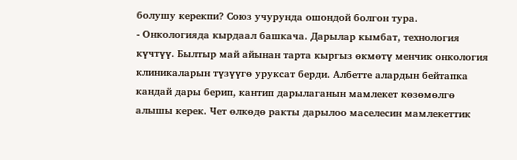болушу керекпи? Союз учурунда ошондой болгон тура.
- Онкологияда кырдаал башкача. Дарылар кымбат, технология күчтүү. Былтыр май айынан тарта кыргыз өкмөтү менчик онкология клиникаларын түзүүгө уруксат берди. Албетте алардын бейтапка кандай дары берип, кантип дарылаганын мамлекет көзөмөлгө алышы керек. Чет өлкөдө ракты дарылоо маселесин мамлекеттик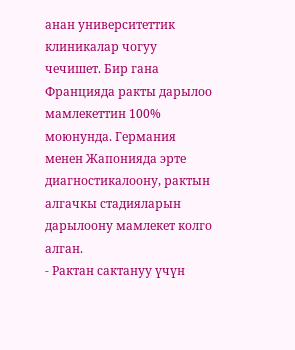анан университеттик клиникалар чогуу чечишет. Бир гана Францияда ракты дарылоо мамлекеттин 100% моюнунда. Германия менен Жапонияда эрте диагностикалоону, рактын алгачкы стадияларын дарылоону мамлекет колго алган.
- Рактан сактануу үчүн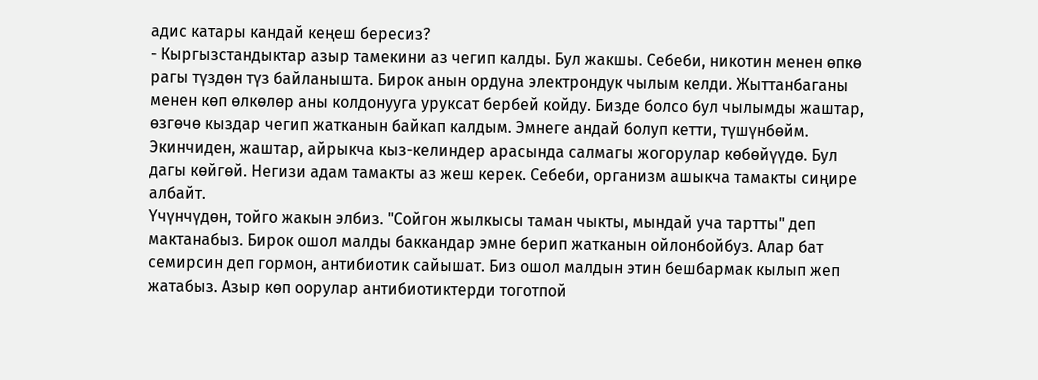адис катары кандай кеңеш бересиз?
- Кыргызстандыктар азыр тамекини аз чегип калды. Бул жакшы. Себеби, никотин менен өпкө рагы түздөн түз байланышта. Бирок анын ордуна электрондук чылым келди. Жыттанбаганы менен көп өлкөлөр аны колдонууга уруксат бербей койду. Бизде болсо бул чылымды жаштар, өзгөчө кыздар чегип жатканын байкап калдым. Эмнеге андай болуп кетти, түшүнбөйм.
Экинчиден, жаштар, айрыкча кыз-келиндер арасында салмагы жогорулар көбөйүүдө. Бул дагы көйгөй. Негизи адам тамакты аз жеш керек. Себеби, организм ашыкча тамакты сиңире албайт.
Үчүнчүдөн, тойго жакын элбиз. "Сойгон жылкысы таман чыкты, мындай уча тартты" деп мактанабыз. Бирок ошол малды баккандар эмне берип жатканын ойлонбойбуз. Алар бат семирсин деп гормон, антибиотик сайышат. Биз ошол малдын этин бешбармак кылып жеп жатабыз. Азыр көп оорулар антибиотиктерди тоготпой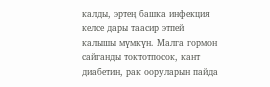калды, эртең башка инфекция келсе дары таасир этпей калышы мүмкүн. Малга гормон сайганды токтотпосок, кант диабетин, рак ооруларын пайда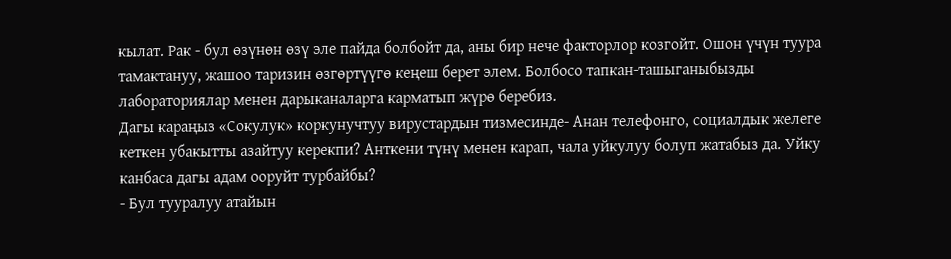кылат. Рак - бул өзүнөн өзү эле пайда болбойт да, аны бир нече факторлор козгойт. Ошон үчүн туура тамактануу, жашоо таризин өзгөртүүгө кеңеш берет элем. Болбосо тапкан-ташыганыбызды лабораториялар менен дарыканаларга карматып жүрө беребиз.
Дагы караңыз «Сокулук» коркунучтуу вирустардын тизмесинде- Анан телефонго, социалдык желеге кеткен убакытты азайтуу керекпи? Анткени түнү менен карап, чала уйкулуу болуп жатабыз да. Уйку канбаса дагы адам ооруйт турбайбы?
- Бул тууралуу атайын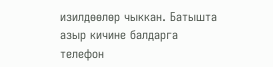изилдөөлөр чыккан. Батышта азыр кичине балдарга телефон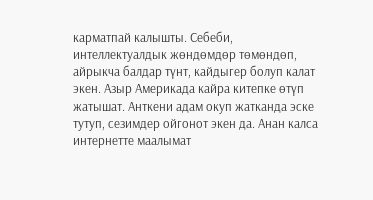карматпай калышты. Себеби, интеллектуалдык жөндөмдөр төмөндөп, айрыкча балдар түнт, кайдыгер болуп калат экен. Азыр Америкада кайра китепке өтүп жатышат. Анткени адам окуп жатканда эске тутуп, сезимдер ойгонот экен да. Анан калса интернетте маалымат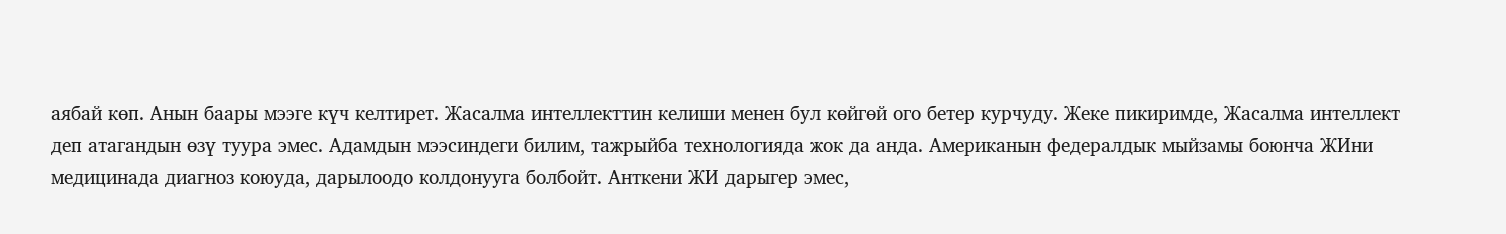аябай көп. Анын баары мээге күч келтирет. Жасалма интеллекттин келиши менен бул көйгөй ого бетер курчуду. Жеке пикиримде, Жасалма интеллект деп атагандын өзү туура эмес. Адамдын мээсиндеги билим, тажрыйба технологияда жок да анда. Американын федералдык мыйзамы боюнча ЖИни медицинада диагноз коюуда, дарылоодо колдонууга болбойт. Анткени ЖИ дарыгер эмес,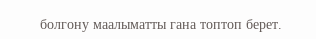болгону маалыматты гана топтоп берет.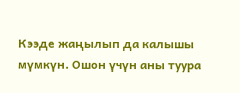Кээде жаңылып да калышы мүмкүн. Ошон үчүн аны туура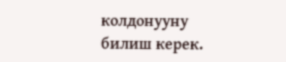колдонууну билиш керек.